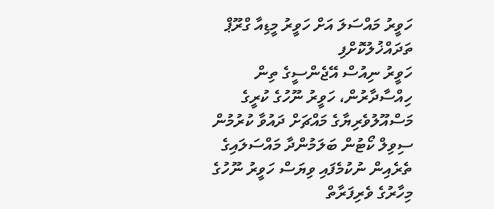ހަވީރު މައްސަލަ އަށް ހަވީރު މީޑިއާ ގްރޫޕް ތަދައްޚުލުކޮށްފި
ހަވީރު ނިއުސް އޭޖެންސީގެ ތިން ހިއްސާދާރުން، ހަވީރު ނޫހުގެ ކުރީގެ މަސްއޫލުވެރިޔާގެ މައްޗަށް ދައުވާ ކުރުމުން ސިވިލް ކޯޓުން ބަލަމުންދާ މައްސަލައިގެ ތެރެއިން ނުކުމެފައި ވިޔަސް ހަވީރު ނޫހުގެ މިހާރުގެ ވެރިފަރާތް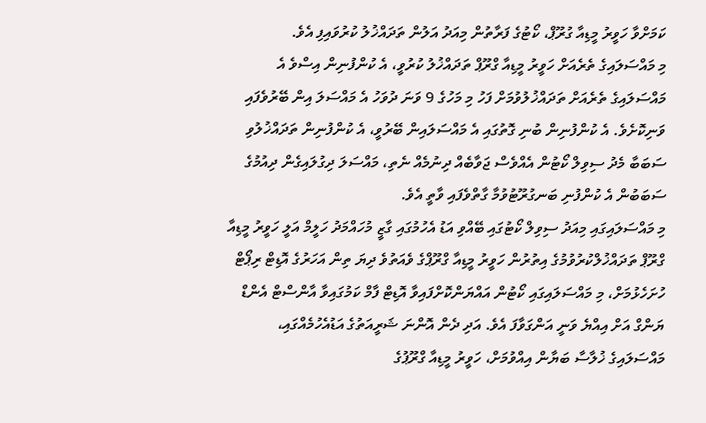ކަމަށްވާ ހަވީރު މީޑިއާ ގުރޫޕް، ކޯޓުގެ ފަރާތުން މިއަދު އަލުން ތަދައްޚުލު ކުރުވައިފި އެވެ.
މި މައްސަލައިގެ ތެރެއަށް ހަވީރު މީޑިއާ ގްރޫޕް ތަދައްޚުލު ކުރުވީ، އެ ކުންފުނިން އިސްވެ އެ މައްސަލައިގެ ތެރެއަށް ތަދައްޚުލުވުމަށް ފަހު މި މަހުގެ 9 ވަނަ ދުވަހު އެ މައްސަލަ އިން ބޭރުވެފައި ވަނިކޮށެވެ. އެ ކުންފުނިން ބުނި ގޮތުގައި އެ މައްސަލައިން ބޭރުވީ، އެ ކުންފުނިން ތަދައްޚުލުވި ސަބަބާ މެދު ސިވިލް ކޯޓުން އެއްވެސް ޖަވާބެއް ދިނުމެއް ނެތި، މައްސަލަ ދިގުލައިގެން ދިއުމުގެ ސަބަބުން އެ ކުންފުނި ބަނގުރޫޓުވުމާ ގާތްވެފައި ވާތީ އެވެ.
މި މައްސަލައިގައި މިއަދު ސިވިލް ކޯޓުގައި ބޭއްވި އަޑު އެހުމުގައި ގާޒީ މުހައްމަދު ހަލީމް އަލީ ހަވީރު މީޑިއާ ގްރޫޕް ތަދައްޚުލްކުރުވުމުގެ އިތުރުން ހަވީރު މީޑިއާ ގްރޫޕްގެ ވެއަތުވެ ދިޔަ ތިން އަހަރުގެ އޮޑިޓް ރިޕޯޓް ހުށަހެޅުމަށް، މި މައްސަލައިގައި ކޯޓުން އައްޔަންކޮށްފައިވާ އޮޑިޓް ފާމް ކަމުގައިވާ އާންސްޓް އެންޑް ޔަންގް އަށް އިއްޔެ ވަނީ އަންގަވާފަ އެވެ. އަދި ދެން އޮންނަ ޝަރީއަތުގެ އަޑުއެހުމެއްގައި، މައްސަލައިގެ ޚުލާސާ ބަޔާން އިއްވުމަށް، ހަވީރު މީޑިއާ ގްރޫޕުގެ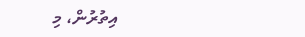އިތުރުން، މި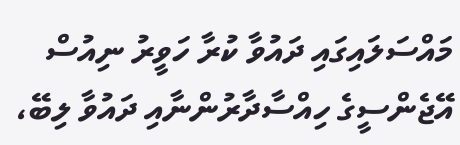މައްސަލައިގައި ދައުވާ ކުރާ ހަވީރު ނިއުސް އޭޖެންސީގެ ހިއްސާދާރުންނާއި ދައުވާ ލިބޭ،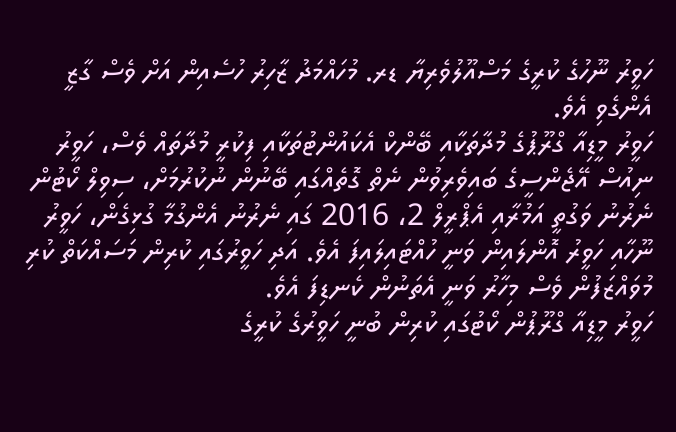ހަވީރު ނޫހުގެ ކުރީގެ މަސްއޫލުވެރިޔާ ޑރ. މުހައްމަދު ޒާހިރު ހުސެއިން އަށް ވެސް ގާޒީ އެންގެވި އެވެ.
ހަވީރު މީޑިއާ ގްރޫޕުގެ މުދާތަކާއި ބޭންކް އެކައުންޓުތަކާއި ފިކުރީ މުދާތައް ވެސް، ހަވީރު ނިއުސް އޭޖެންސީގެ ބައިވެރިވުން ނެތް ގޮތެއްގައި ބޭނުން ނުކުރުމަށް، ސިވިލް ކޯޓުން ނެރުނު ވަގުތީ އަމުރާއި އެޕްރީލް 2، 2016 ގައި ނެރުނު އެންގުމާ ގުޅިގެން، ހަވީރު ނޫހާއި ހަވީރު އޮންލައިން ވަނީ ހުއްޓައިލައިފަ އެވެ. އަދި ހަވީރުގައި ކުރިން މަސައްކަތް ކުރި މުވައްޒަފުން ވެސް މިހާރު ވަނީ އެތަނުން ކެނޑިފަ އެވެ.
ހަވީރު މީޑިއާ ގްރޫޕުން ކޯޓުގައި ކުރިން ބުނީ ހަވީރުގެ ކުރީގެ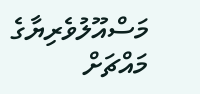މަސްއޫލުވެރިޔާގެ މައްޗަށް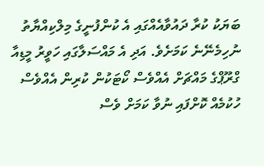ބަޔަކު ކުރާ ދައުވާއެއްގައި އެ ކުންފުނީގެ މިލްކިއްޔާތު ނުހިމެނޭނެ ކަމަށެވެ. އަދި އެ މައްސަލާގައި ހަވީރު މީޑިއާ ގްރޫޕްގެ މައްޗަށް އެއްވެސް ކޯޓަކުން ކުރިން އެއްވެސް ހުކުމެއް ކޮށްފައި ނުވާ ކަމަށް ވެސް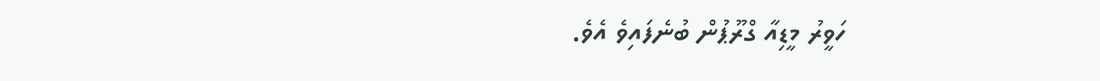ހަވީރު މީޑިއާ ގްރޫޕުން ބުނެފައިވެ އެވެ.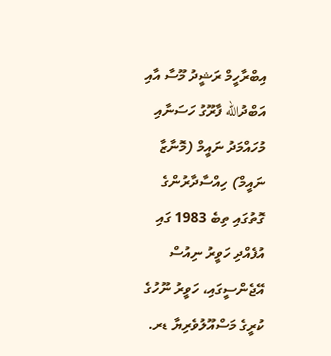އިބްރާހީމް ރަޝީދު މޫސާ އާއި އަބްދުالله ފާރޫގު ހަސަނާއި މުހައްމަދު ނައީމް (މޮނާޒާ ނައީމް) ހިއްސާދާރުންގެ ގޮތުގައި ތިބެ 1983 ގައި އުފެއްދި ހަވީރު ނިއުސް އޭޖެންސީގައި، ހަވީރު ނޫހުގެ ކުރީގެ މަސްއޫލުވެރިޔާ ޑރ.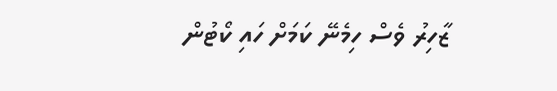ޒާހިރު ވެސް ހިމެނޭ ކަމަށް ހައި ކޯޓުން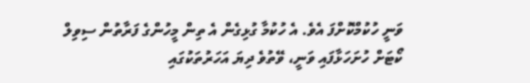ވަނީ ހުކުމްކޮށްފަ އެވެ. އެ ހުކުމާ ގުޅިގެން އެ ތިން މީހުންގެ ފަރާތުން ސިވިލް ކޯޓަށް ހުށަހަޅާފައި ވަނީ، ވޭތުވެ ދިޔަ އަހަރުތަކުގައި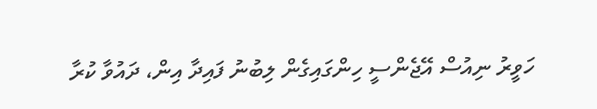ހަވީރު ނިއުސް އޭޖެންސީ ހިންގައިގެން ލިބުނު ފައިދާ އިން، ދައުވާ ކުރާ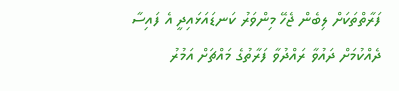ފަރާތްތަކަށް ލިބެން ޖެހޭ މިންވަރު ކަނޑައަޅައިދީ އެ ފައިސާ ދެއްކުމަށް ދައުވާ ރައްދުވާ ފަރާތުގެ މައްޗަށް އަމުރު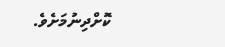ކޮށްދިނުމަށެވެ.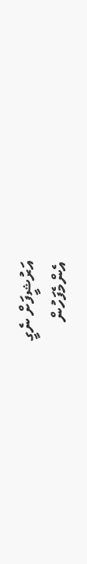އަރުޝީފަށް ނެގީ
އެންމެފަހުން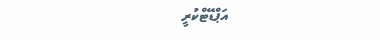އަޕްޑޭޓްކުރީ